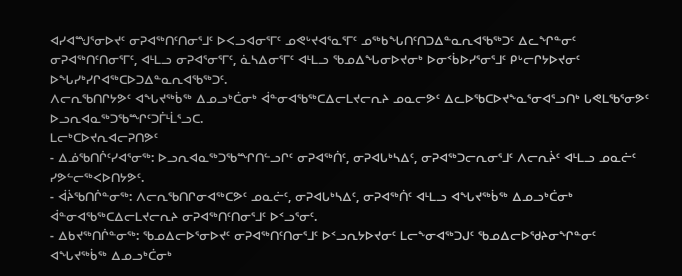ᐊᓯᐊᙳᕐᓂᐅᔪᑦ ᓂᕈᐊᖅᑎᑦᑎᓂᕐᒧᑦ ᐅᐸᓗᐊᓂᕐᒥᑦ ᓄᕙᒡᔪᐊᕐᓇᕐᒥᑦ ᓄᖅᑲᖓᑎᑦᑎᑐᐃᓐᓇᕆᐊᖃᖅᑐᑦ ᐃᓚᖏᓐᓂᑦ ᓂᕈᐊᖅᑎᑦᑎᓂᕐᒥᑦ, ᐊᒻᒪᓗ ᓂᕈᐊᕐᓂᕐᒥᑦ, ᓈᓴᐃᓂᕐᒥᑦ ᐊᒻᒪᓗ ᖃᓄᐃᖓᓂᐅᔪᓂᒃ ᐅᓂᑉᑳᐅᓯᕐᓂᕐᒧᑦ ᑭᒡᓕᒋᔭᐅᔪᓂᑦ ᐅᖓᓯᒃᓯᒋᐊᖅᑕᐅᑐᐃᓐᓇᕆᐊᖃᖅᑐᑦ.
ᐱᓕᕆᖃᑎᒋᔭᕗᑦ ᐊᖓᔪᖅᑳᖅ ᐃᓄᓗᒃᑖᓂᒃ ᐋᓐᓂᐊᖃᖅᑕᐃᓕᒪᔪᓕᕆᔨ ᓄᓇᓕᕗᑦ ᐃᓚᐅᖃᑕᐅᔪᖕᓇᕐᓂᐊᕐᓗᑎᒃ ᒐᕙᒪᖃᕐᓂᕗᑦ ᐅᓗᕆᐊᓇᖅᑐᖃᙱᑦᑐᒦᒻᒫᕐᓗᑕ.
ᒪᓕᒃᑕᐅᔪᕆᐊᓕᕈᑎᕗᑦ
- ᐃᓅᖃᑎᒌᑦᓯᐊᕐᓂᖅ: ᐅᓗᕆᐊᓇᖅᑐᖃᙱᑎᓪᓗᒋᑦ ᓂᕈᐊᖅᑏᑦ, ᓂᕈᐊᒐᒃᓴᐃᑦ, ᓂᕈᐊᖅᑐᓕᕆᓂᕐᒧᑦ ᐱᓕᕆᔩᑦ ᐊᒻᒪᓗ ᓄᓇᓖᑦ ᓯᕗᓪᓕᖅᐸᐅᑎᔭᕗᑦ.
- ᐋᔩᖃᑎᒌᓐᓂᖅ: ᐱᓕᕆᖃᑎᒋᓂᐊᖅᑕᕗᑦ ᓄᓇᓖᑦ, ᓂᕈᐊᒐᒃᓴᐃᑦ, ᓂᕈᐊᖅᑏᑦ ᐊᒻᒪᓗ ᐊᖓᔪᖅᑳᖅ ᐃᓄᓗᒃᑖᓂᒃ ᐋᓐᓂᐊᖃᖅᑕᐃᓕᒪᔪᓕᕆᔨ ᓂᕈᐊᖅᑎᑦᑎᓂᕐᒧᑦ ᐅᑉᓗᕐᓂᑦ.
- ᐃᑲᔪᖅᑎᒌᓐᓂᖅ: ᖃᓄᐃᓕᐅᕐᓂᐅᔪᑦ ᓂᕈᐊᖅᑎᑦᑎᓂᕐᒧᑦ ᐅᑉᓗᕆᔭᐅᔪᓂᑦ ᒪᓕᖕᓂᐊᖅᑐᒍᑦ ᖃᓄᐃᓕᐅᖁᔨᓂᖏᓐᓂᑦ ᐊᖓᔪᖅᑳᖅ ᐃᓄᓗᒃᑖᓂᒃ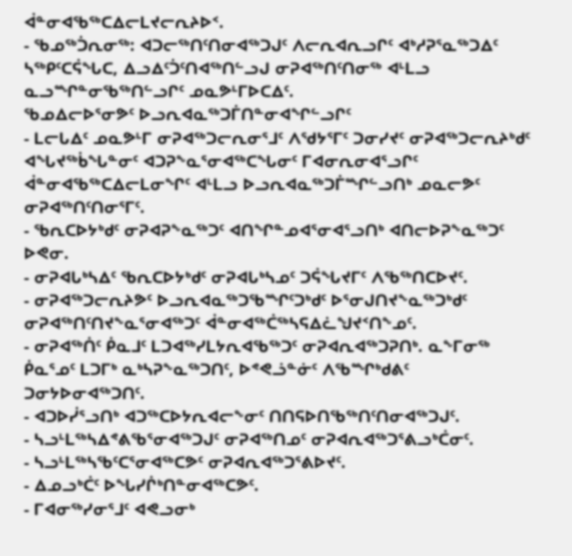ᐋᓐᓂᐊᖃᖅᑕᐃᓕᒪᔪᓕᕆᔨᐅᑉ.
- ᖃᓄᖅᑑᕆᓂᖅ: ᐊᑐᓕᖅᑎᑦᑎᓂᐊᖅᑐᒍᑦ ᐱᓕᕆᐊᕆᓗᒋᑦ ᐊᒃᓱᕈᕐᓇᖅᑐᐃᑦ ᓴᖅᑭᑦᑕᕌᖓᑕ, ᐃᓗᐃᑦᑑᑦᑎᐊᖅᑎᓪᓗᒍ ᓂᕈᐊᖅᑎᑦᑎᓂᖅ ᐊᒻᒪᓗ ᓇᓗᙱᓐᓂᖃᖅᑎᓪᓗᒋᑦ ᓄᓇᕗᒻᒥᐅᑕᐃᑦ.
ᖃᓄᐃᓕᐅᕐᓂᕗᑦ ᐅᓗᕆᐊᓇᖅᑐᒦᑎᓐᓂᐊᖏᓪᓗᒋᑦ
- ᒪᓕᒐᐃᑦ ᓄᓇᕗᒻᒥ ᓂᕈᐊᖅᑐᓕᕆᓂᕐᒧᑦ ᐱᖁᔭᕐᒥᑦ ᑐᓂᓯᔪᑦ ᓂᕈᐊᖅᑐᓕᕆᔨᒃᑯᑦ ᐊᖓᔪᖅᑳᖓᓐᓂᑦ ᐊᑐᕈᖕᓇᕐᓂᐊᖅᑕᖓᓂᑦ ᒥᐊᓂᕆᓂᐊᕐᓗᒋᑦ ᐋᓐᓂᐊᖃᖅᑕᐃᓕᒪᓂᖏᑦ ᐊᒻᒪᓗ ᐅᓗᕆᐊᓇᖅᑐᒦᙱᓪᓗᑎᒃ ᓄᓇᓕᕗᑦ ᓂᕈᐊᖅᑎᑦᑎᓂᕐᒥᑦ.
- ᖃᕆᑕᐅᔭᒃᑯᑦ ᓂᕈᐊᕈᖕᓇᖅᑐᑦ ᐊᑎᖏᓐᓄᐊᕐᓂᐊᕐᓗᑎᒃ ᐊᑎᓕᐅᕈᖕᓇᖅᑐᑦ ᐅᕙᓂ.
- ᓂᕈᐊᒐᒃᓴᐃᑦ ᖃᕆᑕᐅᔭᒃᑯᑦ ᓂᕈᐊᒐᒃᓴᓄᑦ ᑐᕌᖓᔪᒥᑦ ᐱᖃᖅᑎᑕᐅᔪᑦ.
- ᓂᕈᐊᖅᑐᓕᕆᔨᕗᑦ ᐅᓗᕆᐊᓇᖅᑐᖃᙱᑦᑐᒃᑯᑦ ᐅᕐᓂᒍᑎᔪᖕᓇᖅᑐᒃᑯᑦ ᓂᕈᐊᖅᑎᑦᑎᔪᖕᓇᕐᓂᐊᖅᑐᑦ ᐋᓐᓂᐊᖅᑖᖅᓴᕋᐃᓛᖑᔪᑉᑎᖕᓄᑦ.
- ᓂᕈᐊᖅᑏᑦ ᑮᓇᒧᑦ ᒪᑐᐊᖅᓯᒪᔭᕆᐊᖃᖅᑐᑦ ᓂᕈᐊᕆᐊᖅᑐᕈᑎᒃ. ᓇᖕᒥᓂᖅ ᑮᓇᕐᓄᑦ ᒪᑐᒥᒃ ᓇᒃᓴᕈᖕᓇᖅᑐᑎᑦ, ᐅᕝᕙᓘᓐᓃᑦ ᐱᖃᙱᒃᑯᕕᑦ ᑐᓂᔭᐅᓂᐊᖅᑐᑎᑦ.
- ᐊᑐᐅᓰᕐᓗᑎᒃ ᐊᑐᖅᑕᐅᔭᕆᐊᓕᖕᓂᑦ ᑎᑎᕋᐅᑎᖃᖅᑎᑦᑎᓂᐊᖅᑐᒍᑦ.
- ᓴᓗᒻᒪᖅᓴᐃᕝᕕᖃᕐᓂᐊᖅᑐᒍᑦ ᓂᕈᐊᖅᑎᓄᑦ ᓂᕈᐊᕆᐊᖅᑐᕐᕕᓗᒃᑖᓂᑦ.
- ᓴᓗᒻᒪᖅᓴᖃᑦᑕᕐᓂᐊᖅᑕᕗᑦ ᓂᕈᐊᕆᐊᖅᑐᕐᕕᐅᔪᑦ.
- ᐃᓄᓗᒃᑖᑦ ᐅᖓᓯᒌᒃᑎᓐᓂᐊᖅᑕᕗᑦ.
- ᒥᐊᓂᖅᓯᓂᕐᒧᑦ ᐊᕙᓗᓂᒃ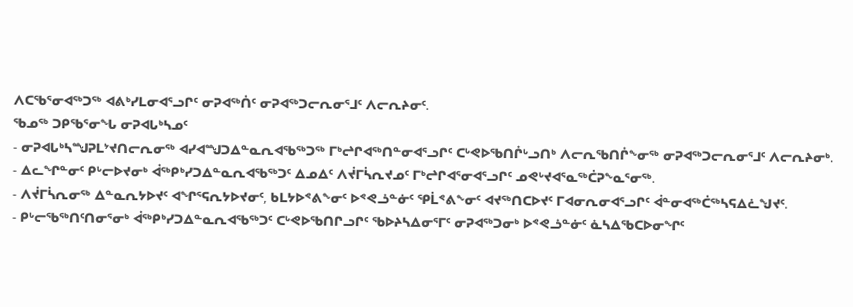ᐱᑕᖃᕐᓂᐊᖅᑐᖅ ᐊᕕᒃᓯᒪᓂᐊᕐᓗᒋᑦ ᓂᕈᐊᖅᑏᑦ ᓂᕈᐊᖅᑐᓕᕆᓂᕐᒧᑦ ᐱᓕᕆᔨᓂᑦ.
ᖃᓄᖅ ᑐᑭᖃᕐᓂᖓ ᓂᕈᐊᒐᒃᓴᓄᑦ
- ᓂᕈᐊᒐᒃᓴᙳᕈᒪᔾᔪᑎᓕᕆᓂᖅ ᐊᓯᐊᙳᑐᐃᓐᓇᕆᐊᖃᖅᑐᖅ ᒥᒃᖠᒋᐊᖅᑎᓐᓂᐊᕐᓗᒋᑦ ᑕᒡᕙᐅᖃᑎᒌᒡᓗᑎᒃ ᐱᓕᕆᖃᑎᒌᖕᓂᖅ ᓂᕈᐊᖅᑐᓕᕆᓂᕐᒧᑦ ᐱᓕᕆᔨᓂᒃ.
- ᐃᓚᖏᓐᓂᑦ ᑭᒡᓕᐅᔪᓂᒃ ᐋᖅᑭᒃᓯᑐᐃᓐᓇᕆᐊᖃᖅᑐᑦ ᐃᓄᐃᑦ ᐱᔫᒥᓵᕆᔪᓄᑦ ᒥᒃᖠᒋᐊᕐᓂᐊᕐᓗᒋᑦ ᓄᕙᒡᔪᐊᕐᓇᖅᑖᕈᖕᓇᕐᓂᖅ.
- ᐱᔫᒥᓵᕆᓂᖅ ᐃᓐᓇᕆᔭᐅᔪᑦ ᐊᖏᕐᕋᕆᔭᐅᔪᓂᑦ, ᑲᒪᔭᐅᕝᕕᖕᓂᑦ ᐅᕝᕙᓘᓐᓃᑦ ᕿᒫᕝᕕᖕᓂᑦ ᐊᔪᖅᑎᑕᐅᔪᑦ ᒥᐊᓂᕆᓂᐊᕐᓗᒋᑦ ᐋᓐᓂᐊᖅᑖᖅᓴᕋᐃᓛᖑᔪᑦ.
- ᑭᒡᓕᖃᖅᑎᑦᑎᓂᕐᓂᒃ ᐋᖅᑭᒃᓯᑐᐃᓐᓇᕆᐊᖃᖅᑐᑦ ᑕᒡᕙᐅᖃᑎᒋᓗᒋᑦ ᖃᐅᔨᓴᐃᓂᕐᒥᑦ ᓂᕈᐊᖅᑐᓂᒃ ᐅᕝᕙᓘᓐᓃᑦ ᓈᓴᐃᖃᑕᐅᓂᖏᑦ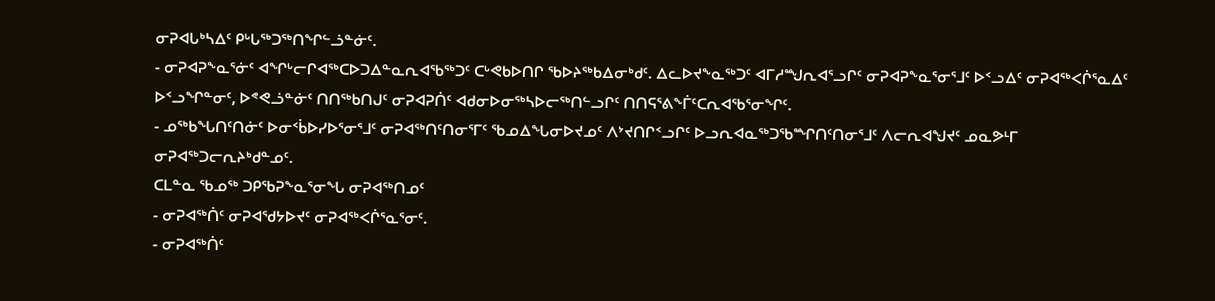ᓂᕈᐊᒐᒃᓴᐃᑦ ᑭᒡᒐᖅᑐᖅᑎᖏᓪᓘᓐᓃᑦ.
- ᓂᕈᐊᕈᖕᓇᕐᓃᑦ ᐊᖏᒡᓕᒋᐊᖅᑕᐅᑐᐃᓐᓇᕆᐊᖃᖅᑐᑦ ᑕᒡᕙᑲᐅᑎᒋ ᖃᐅᔨᖅᑲᐃᓂᒃᑯᑦ. ᐃᓚᐅᔪᖕᓇᖅᑐᑦ ᐊᒥᓱᙳᕆᐊᕐᓗᒋᑦ ᓂᕈᐊᕈᖕᓇᕐᓂᕐᒧᑦ ᐅᑉᓗᐃᑦ ᓂᕈᐊᖅᐸᒌᕐᓇᐃᑦ ᐅᑉᓗᖏᓐᓂᑦ, ᐅᕝᕙᓘᓐᓃᑦ ᑎᑎᖅᑲᑎᒍᑦ ᓂᕈᐊᕈᑏᑦ ᐊᑯᓂᐅᓂᖅᓴᐅᓕᖅᑎᓪᓗᒋᑦ ᑎᑎᕋᕐᕕᖕᒦᑦᑕᕆᐊᖃᕐᓂᖏᑦ.
- ᓄᖅᑲᖓᑎᑦᑎᓃᑦ ᐅᓂᑉᑳᐅᓯᐅᕐᓂᕐᒧᑦ ᓂᕈᐊᖅᑎᑦᑎᓂᕐᒥᑦ ᖃᓄᐃᖓᓂᐅᔪᓄᑦ ᐱᔾᔪᑎᒋᑉᓗᒋᑦ ᐅᓗᕆᐊᓇᖅᑐᖃᙱᑎᑦᑎᓂᕐᒧᑦ ᐱᓕᕆᐊᖑᔪᑦ ᓄᓇᕗᒻᒥ ᓂᕈᐊᖅᑐᓕᕆᔨᒃᑯᓐᓄᑦ.
ᑕᒪᓐᓇ ᖃᓄᖅ ᑐᑭᖃᕈᖕᓇᕐᓂᖓ ᓂᕈᐊᖅᑎᓄᑦ
- ᓂᕈᐊᖅᑏᑦ ᓂᕈᐊᖁᔭᐅᔪᑦ ᓂᕈᐊᖅᐸᒌᕐᓇᕐᓂᑦ.
- ᓂᕈᐊᖅᑏᑦ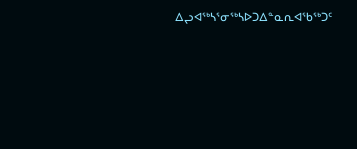ᐃᖢᐊᖅᓴᕐᓂᖅᓴᐅᑐᐃᓐᓇᕆᐊᖃᖅᑐᑦ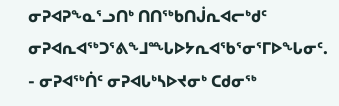ᓂᕈᐊᕈᖕᓇᕐᓗᑎᒃ ᑎᑎᖅᑲᑎᒎᕆᐊᓕᒃᑯᑦ ᓂᕈᐊᕆᐊᖅᑐᕐᕕᖕᒧᙵᐅᔭᕆᐊᖃᕐᓂᕐᒥᐅᖓᓂᑦ.
- ᓂᕈᐊᖅᑏᑦ ᓂᕈᐊᒐᒃᓴᐅᔪᓂᒃ ᑕᑯᓂᖅ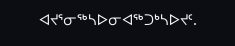ᐊᔪᕐᓂᖅᓴᐅᓂᐊᖅᑐᒃᓴᐅᔪᑦ.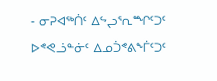- ᓂᕈᐊᖅᑏᑦ ᐃᖦᖢᕐᕆᙱᑦᑐᑦ ᐅᕝᕙᓘᓐᓃᑦ ᐃᓄᑑᕝᕕᖕᒦᑦᑐᑦ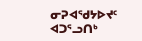ᓂᕈᐊᖁᔭᐅᔪᑦ ᐊᑐᕐᓗᑎᒃ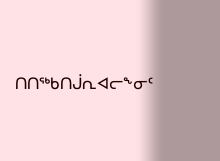ᑎᑎᖅᑲᑎᒎᕆᐊᓕᖕᓂᑦ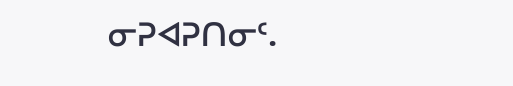ᓂᕈᐊᕈᑎᓂᑦ.